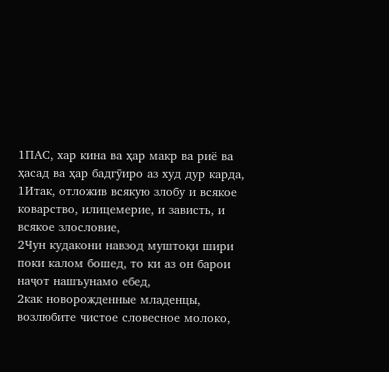1ПАС, хар кина ва ҳар макр ва риё ва ҳасад ва ҳар бадгӯиро аз худ дур карда,
1Итак, отложив всякую злобу и всякое коварство, илицемерие, и зависть, и всякое злословие,
2Чун кудакони навзод муштоқи шири поки калом бошед, то ки аз он барои наҷот нашъунамо ебед,
2как новорожденные младенцы, возлюбите чистое словесное молоко,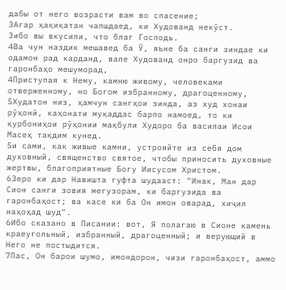дабы от него возрасти вам во спасение;
3Агар ҳақиқатан чапшдаед, ки Худованд некӯст.
3ибо вы вкусили, что благ Господь.
4Ва чун наздик мешавед ба Ӯ, яъне ба санги зиндае ки одамон рад карданд, вале Худованд онро баргузид ва гаронбаҳо мешуморад,
4Приступая к Нему, камню живому, человеками отверженному, но Богом избранному, драгоценному,
5Худатон низ, ҳамчун сангҳои зинда, аз худ хонаи рӯҳонӣ, каҳонати муқаддас барпо намоед, то ки қурбониҳои рӯҳонии мақбули Худоро ба василаи Исои Масеҳ тақдим кунед.
5и сами, как живые камни, устрояйте из себя дом духовный, священство святое, чтобы приносить духовные жертвы, благоприятные Богу Иисусом Христом.
6Зеро ки дар Навишта гуфта шудааст: "Инак, Ман дар Сион санги зовия мегузорам, ки баргузида ва гаронбаҳост; ва касе ки ба Он имон оварад, хиҷил наҳоҳад шуд".
6Ибо сказано в Писании: вот, Я полагаю в Сионе камень краеугольный, избранный, драгоценный; и верующий в Него не постыдится.
7Пас, Он барои шумо, имондорон, чизи гаронбаҳост, аммо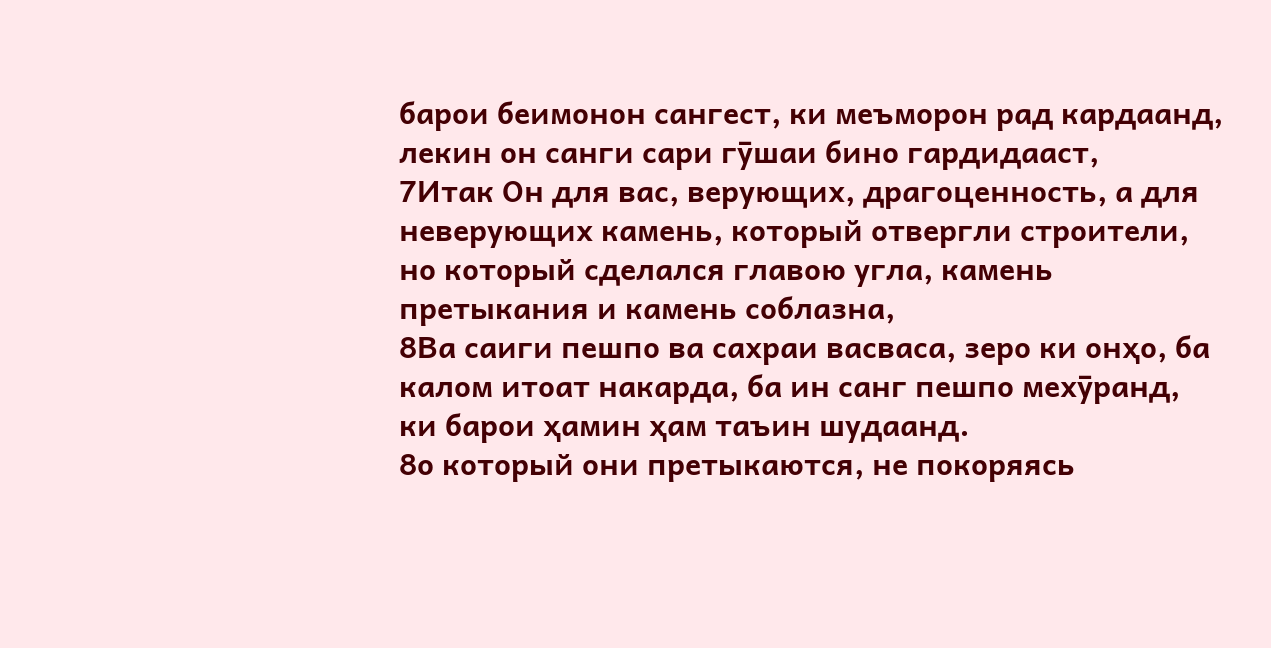барои беимонон сангест, ки меъморон рад кардаанд, лекин он санги сари гӯшаи бино гардидааст,
7Итак Он для вас, верующих, драгоценность, а для неверующих камень, который отвергли строители, но который сделался главою угла, камень претыкания и камень соблазна,
8Ва саиги пешпо ва сахраи васваса, зеро ки онҳо, ба калом итоат накарда, ба ин санг пешпо мехӯранд, ки барои ҳамин ҳам таъин шудаанд.
8о который они претыкаются, не покоряясь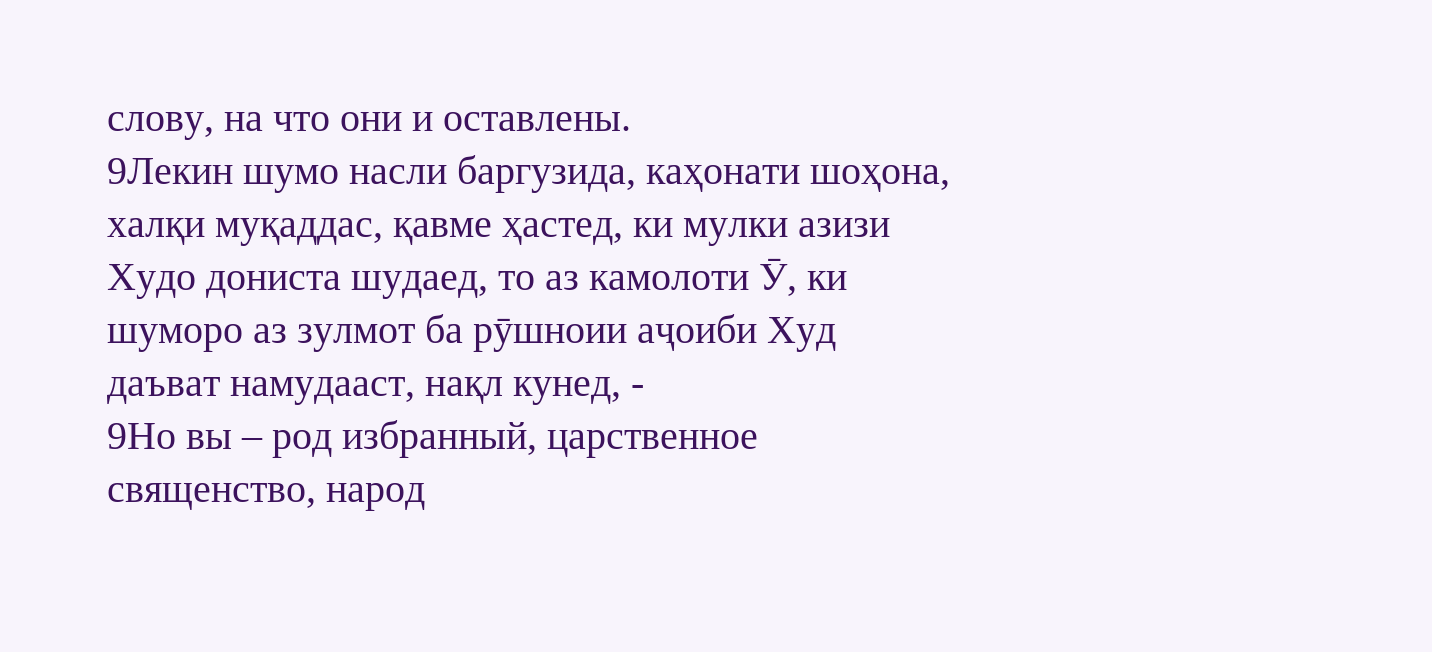слову, на что они и оставлены.
9Лекин шумо насли баргузида, каҳонати шоҳона, халқи муқаддас, қавме ҳастед, ки мулки азизи Худо дониста шудаед, то аз камолоти Ӯ, ки шуморо аз зулмот ба рӯшноии аҷоиби Худ даъват намудааст, нақл кунед, -
9Но вы – род избранный, царственное священство, народ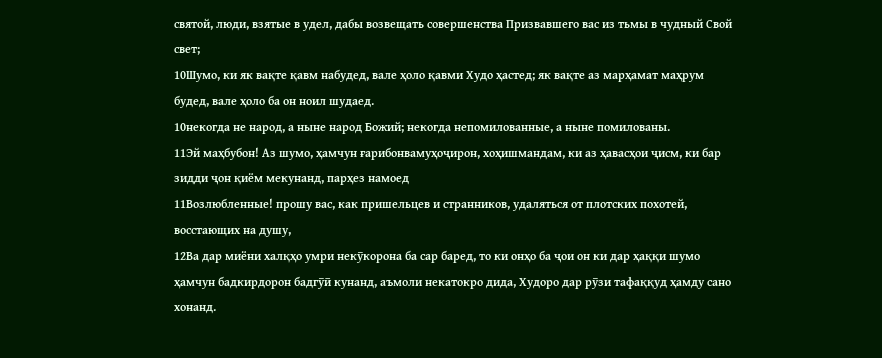святой, люди, взятые в удел, дабы возвещать совершенства Призвавшего вас из тьмы в чудный Свой свет;
10Шумо, ки як вақте қавм набудед, вале ҳоло қавми Худо ҳастед; як вақте аз марҳамат маҳрум будед, вале ҳоло ба он ноил шудаед.
10некогда не народ, а ныне народ Божий; некогда непомилованные, а ныне помилованы.
11Эй маҳбубон! Аз шумо, ҳамчун ғарибонвамуҳоҷирон, хоҳишмандам, ки аз ҳавасҳои ҷисм, ки бар зидди ҷон қиём мекунанд, парҳез намоед
11Возлюбленные! прошу вас, как пришельцев и странников, удаляться от плотских похотей, восстающих на душу,
12Ва дар миёни халқҳо умри некӯкорона ба сар баред, то ки онҳо ба ҷои он ки дар ҳаққи шумо ҳамчун бадкирдорон бадгӯӣ кунанд, аъмоли некатокро дида, Худоро дар рӯзи тафаққуд ҳамду сано хонанд.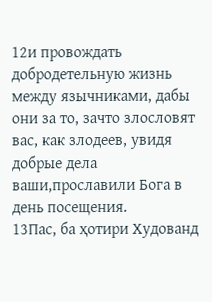12и провождать добродетельную жизнь между язычниками, дабы они за то, зачто злословят вас, как злодеев, увидя добрые дела ваши,прославили Бога в день посещения.
13Пас, ба ҳотири Худованд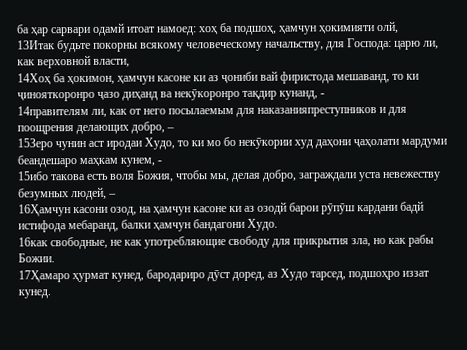ба ҳар сарвари одамй итоат намоед: хоҳ ба подшоҳ, ҳамчун ҳокимияти олй,
13Итак будьте покорны всякому человеческому начальству, для Господа: царю ли, как верховной власти,
14Хоҳ ба ҳокимон, ҳамчун касоне ки аз ҷониби вай фиристода мешаванд, то ки ҷинояткоронро ҷазо диҳанд ва некӯкоронро тақдир кунанд, -
14правителям ли, как от него посылаемым для наказанияпреступников и для поощрения делающих добро, –
15Зеро чунин аст иродаи Худо, то ки мо бо некӯкории худ даҳони ҷаҳолати мардуми беандешаро маҳкам кунем, -
15ибо такова есть воля Божия, чтобы мы, делая добро, заграждали уста невежеству безумных людей, –
16Ҳамчун касони озод, на ҳамчун касоне ки аз озодй барои рӯпӯш кардани бадй истифода мебаранд, балки ҳамчун бандагони Худо.
16как свободные, не как употребляющие свободу для прикрытия зла, но как рабы Божии.
17Ҳамаро ҳурмат кунед, бародариро дӯст доред, аз Худо тарсед, подшоҳро иззат кунед.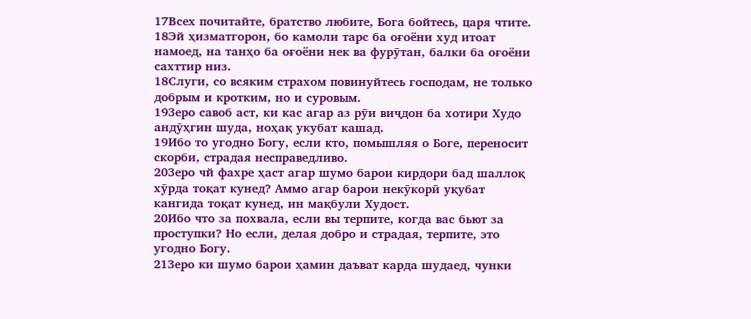17Всех почитайте, братство любите, Бога бойтесь, царя чтите.
18Эй ҳизматгорон, бо камоли тарс ба оғоёни худ итоат намоед, на танҳо ба оғоёни нек ва фурӯтан, балки ба оғоёни сахттир низ.
18Слуги, со всяким страхом повинуйтесь господам, не только добрым и кротким, но и суровым.
19Зеро савоб аст, ки кас агар аз рӯи виҷдон ба хотири Худо андӯҳгин шуда, ноҳақ укубат кашад.
19Ибо то угодно Богу, если кто, помышляя о Боге, переносит скорби, страдая несправедливо.
20Зеро чй фахре ҳаст агар шумо барои кирдори бад шаллоқ хӯрда тоқат кунед? Аммо агар барои некӯкорӣ уқубат кангида тоқат кунед, ин мақбули Худост.
20Ибо что за похвала, если вы терпите, когда вас бьют за проступки? Но если, делая добро и страдая, терпите, это угодно Богу.
21Зеро ки шумо барои ҳамин даъват карда шудаед, чунки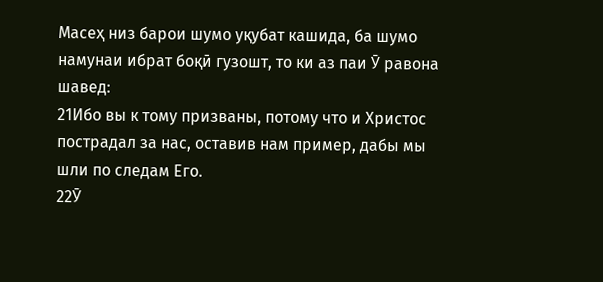Масеҳ низ барои шумо уқубат кашида, ба шумо намунаи ибрат боқӣ гузошт, то ки аз паи Ӯ равона шавед:
21Ибо вы к тому призваны, потому что и Христос пострадал за нас, оставив нам пример, дабы мы шли по следам Его.
22Ӯ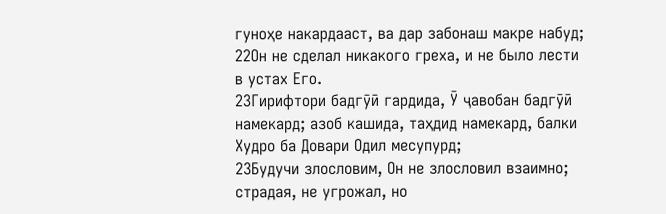гуноҳе накардааст, ва дар забонаш макре набуд;
22Он не сделал никакого греха, и не было лести в устах Его.
23Гирифтори бадгӯӣ гардида, Ӯ ҷавобан бадгӯӣ намекард; азоб кашида, таҳдид намекард, балки Худро ба Довари Одил месупурд;
23Будучи злословим, Он не злословил взаимно; страдая, не угрожал, но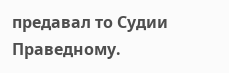предавал то Судии Праведному.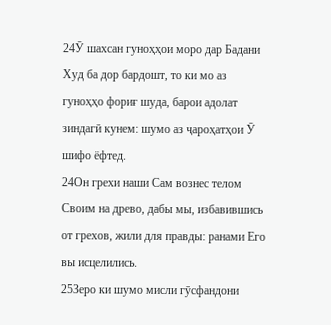24Ӯ шахсан гуноҳҳои моро дар Бадани Худ ба дор бардошт, то ки мо аз гуноҳҳо фориғ шуда, барои адолат зиндагӣ кунем: шумо аз ҷароҳатҳои Ӯ шифо ёфтед.
24Он грехи наши Сам вознес телом Своим на древо, дабы мы, избавившись от грехов, жили для правды: ранами Его вы исцелились.
25Зеро ки шумо мисли гӯсфандони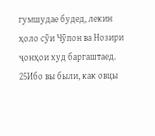гумшудае будед, лекин ҳоло сӯи Чӯпон ва Нозири ҷонҳои худ баргаштаед.
25Ибо вы были, как овцы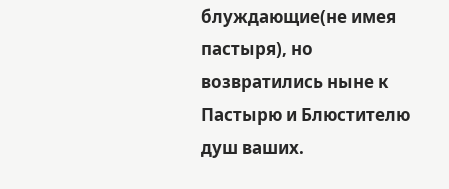блуждающие(не имея пастыря), но возвратились ныне к Пастырю и Блюстителю душ ваших.